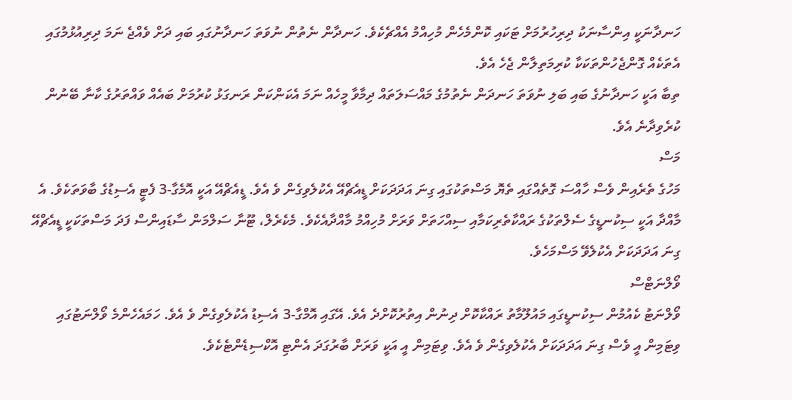ހަނދާނަކީ އިންސާނަކު ދިރިހުރުމަށް ޓަކައި ކޮންމެހެން މުހިއްމު އެއްޗެކެވެ. ހަނދާން ނެތުން ނުވަތަ ހަނދާނުގައި ބައި ދަށް ވެއްޖެ ނަމަ ދިރިއުޅުމުގައި އެތަކެއް ގޮންޖެހުންތަކަކާ ކުރިމަތިލާން ޖެހެ އެވެ.
ތިބާ އަކީ ހަނދާނުގެ ބައި ބަލި ނުވަތަ ހަނދަން ނެތުމުގެ މައްސަލަތައް ދިމާވާ މީހެއް ނަމަ އެކަންކަން ރަނގަޅު ކުރުމަށް ބައެއް ވައްތަރުގެ ކާނާ ބޭނުން ކުރެވިދާނެ އެވެ.
މަސް
މަހުގެ ތެރެއިން ވެސް ހާއްސަ ގޮތެއްގައި ތެޔޮ މަސްތަކުގައި ގިނަ އަދަދަކަށް ޑީއެޗްއޭ އެކުލެވިގެން ވެ އެވެ. ޑީއެޗްއޭ އަކީ އޮމެގާ-3 ފެޓީ އެސިޑުގެ ބާވަތަކެވެ. އެ މާއްދާ އަކީ ސިކުނޑީގެ ސެލްތަކުގެ ރައްކާތެރިކަމާއި ސިއްހަތަށް ވަރަށް މުހިއްމު މާއްދާއެކެވެ. މެކެރެލް، ޓޫނާ ސަލްމަން ސާޑައިންސް ފަދަ މަސްތަކަކީ ޑީއެޗްއޭ ގިނަ އަދަދަކަށް އެކުލެވޭ މަސްމަހެވެ.
ވޯލްނަޓްސް
ވޯލްނަޓު ކެއުމުން ސިކުނޑީގައި މައުލޫމާތު ރައްކާކޮށް ދިނުން އިތުރުކޮށްދެ އެވެ. އޭގައި އޮމްގާ-3 އެސިޑު އެކުލެވިގެން ވެ އެވެ. ހަމައެހެންމެ ވޯލްނަޓުގައި ވިޓަމިން އީ ވެސް ގިނަ އަދަދަކަށް އެކުލެވިގެން ވެ އެވެ. ވިޓަމިން އީ އަކީ ވަރަށް ބާރުގަދަ އެންޓި އޮކްސިޑެންޓެކެވެ.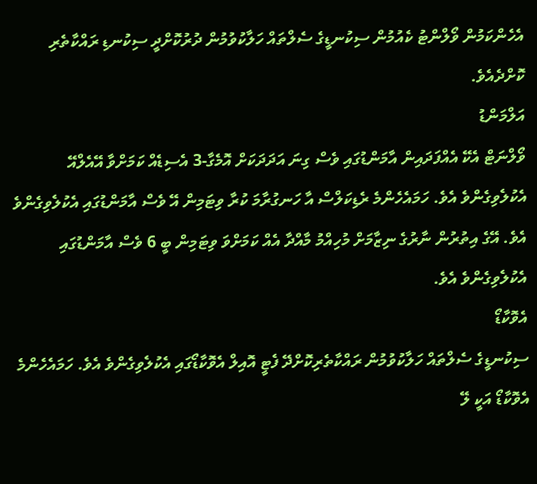އެހެންކަމުން ވޯލްންޓު ކެއުމުން ސިކުނޑީގެ ސެލްތައް ހަލާކުވުމުން ދުރުކޮށްދީ ސިކުނޑި ރައްކާތެރި ކޮށްދެއެވެ.
އަލްމަންޑު
ވޯލްނަޓް އެކޭ އެއްފަދައިން އާމަންޑުގައި ވެސް ގިނަ އަދަދަކަށް އޮމެގާ-3 އެސިޑެއް ކަމަށްވާ އޭއެލްއޭ އެކުލެވިގެންވެ އެވެ. ހަމައެހެންމެ ރެޑިކަލްސް އާ ހަނގުރާމަ ކުރާ ވިޓަމިން އޭ ވެސް އާމަންޑުގައި އެކުލެވިގެންވެ އެވެ. އޭގެ އިތުރުން ނާރުގެ ނިޒާމަށް މުހިއްމު މާއްދާ އެއް ކަމަށްވަ ވިޓަމިން ބީ 6 ވެސް އާމަންޑުގައި އެކުލެވިގެންވެ އެވެ.
އެވޮކާޑޯ
ސިކުނޑީގެ ސެލްތައް ހަލާކުވުމުން ރައްކާތެރިކޮށްދޭ ފެޓީ އޮއިލް އެވޮކާޑޯގައި އެކުލެވިގެންވެ އެވެ. ހަމައެހެންމެ އެވޮކާޑޯ އަކީ ލޭ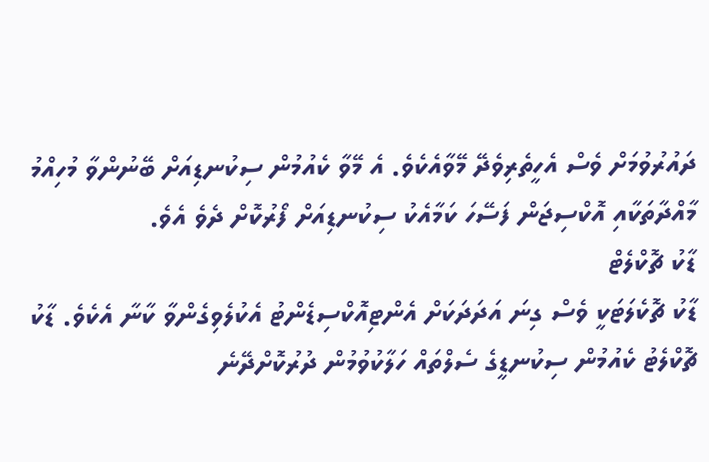ދައުރުވުމަށް ވެސް އެހީތެރިވެދޭ މޭވާއެކެވެ. އެ މޭވާ ކެއުމުން ސިކުނޑިއަށް ބޭނުންވާ މުހިއްމު މާއްދާތަކާއި އޮކްސިޖަން ފަސޭހަ ކަމާއެކު ސިކުނޑިއަށް ފޯރުކޮށް ދެވެ އެވެ.
ޑާކު ޗޮކްލެޓް
ޑާކު ޗޮކެލަޓަކީ ވެސް ގިނަ އަދަދަކަށް އެންޓިއޮކްސިޑެންޓު އެކުލެވިގެންވާ ކާނާ އެކެވެ. ޑާކު ޗޮކްލެޓު ކެއުމުން ސިކުނޑީގެ ސެލްތައް ހަލާކުވުމުން ދުރުކޮށްދޭނެ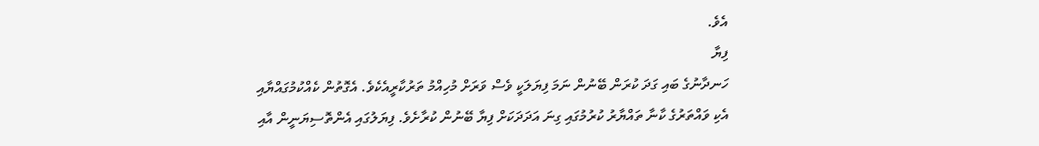އެވެ.
ފިޔާ
ހަނދާނުގެ ބައި ގަދަ ކުރަން ބޭނުން ނަމަ ފިޔަލަކީ ވެސް ވަރަށް މުހިއްމު ތަރުކާރީއެކެވެ. އެގޮތުން ކެއްކުމުގައްޔާއި އެކި ވައްތަރުގެ ކާނާ ތައްޔާރު ކުރުމުގައި ގިނަ އަދަދަކަށް ފިޔާ ބޭނުން ކުރާށެވެ. ފިޔަލުގައި އެންތޮސިޔަނީން އާއި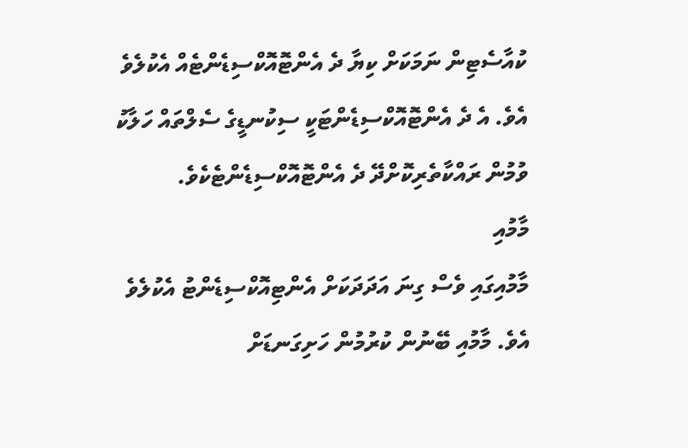ކުއާސެޓިން ނަމަކަށް ކިޔާ ދެ އެންޓޮއޮކްސިޑެންޓެއް އެކުލެވެ އެވެ. އެ ދެ އެންޓޮއޮކްސިޑެންޓަކީ ސިކުނޑީގެ ސެލްތައް ހަލާކު ވުމުން ރައްކާތެރިކޮށްދޭ ދެ އެންޓޮއޮކްސިޑެންޓެކެވެ.
މާމުއި
މާމުއިގައި ވެސް ގިނަ އަދަދަކަށް އެންޓިއޮކްސިޑެންޓު އެކުލެވެ އެވެ. މާމުއި ބޭނުން ކުރުމުން ހަށިގަނޑަށް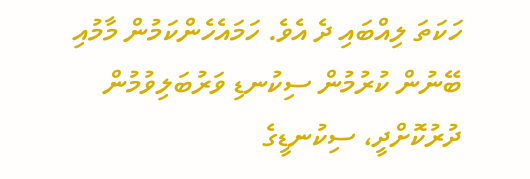ހަކަތަ ލިއްބައި ދެ އެވެ. ހަމައެހެންކަމުން މާމުއި ބޭނުން ކުރުމުން ސިކުނޑި ވަރުބަލިވުމުން ދުރުކޮށްދީ، ސިކުނޑީގެ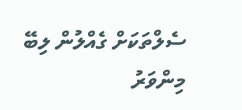ސެލްތަކަށް ގެއްލުން ލިބޭ މިންވަރު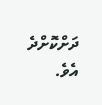ދަށްކޮށްދެ އެވެ.